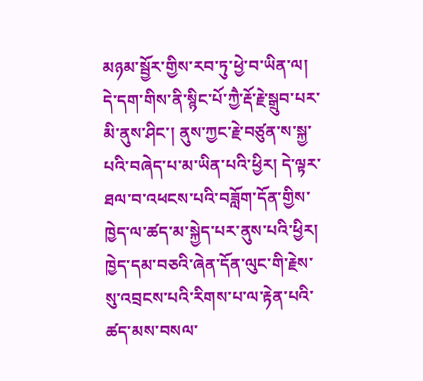མཉམ་སྦྱོར་གྱིས་རབ་ཏུ་ཕྱེ་བ་ཡིན་ལ། དེ་དག་གིས་ནི་སྙིང་པོ་ཀྱཻ་རྡོ་རྗེ་སྒྲུབ་པར་མི་ནུས་ཤིང་། ནུས་ཀྱང་རྗེ་བཙུན་ས་སྐྱ་པའི་བཞེད་པ་མ་ཡིན་པའི་ཕྱིར། དེ་ལྟར་ཐལ་བ་འཕངས་པའི་བཟློག་དོན་གྱིས་ཁྱེད་ལ་ཚད་མ་སྐྱེད་པར་ནུས་པའི་ཕྱིར། ཁྱེད་དམ་བཅའི་ཞེན་དོན་ལུང་གི་རྗེས་སུ་འབྲངས་པའི་རིགས་པ་ལ་རྟེན་པའི་ཚད་མས་བསལ་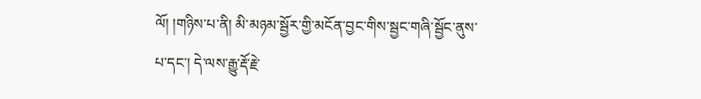ལོ། །གཉིས་པ་ནི། མི་མཉམ་སྦྱོར་གྱི་མངོན་བྱང་གིས་སྦྱང་གཞི་སྦྱོང་ནུས་པ་དང་། དེ་ལས་རྒྱུ་རྡོ་རྗེ་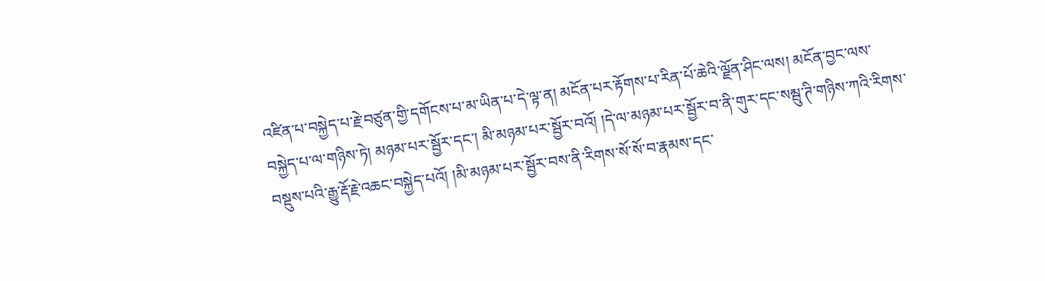འཛིན་པ་བསྐྱེད་པ་རྗེ་བཙུན་གྱི་དགོངས་པ་མ་ཡིན་པ་དེ་ལྟ་ན། མངོན་པར་རྟོགས་པ་རིན་པོ་ཆེའི་ལྗོན་ཤིང་ལས། མངོན་བྱང་ལས་བསྐྱེད་པ་ལ་གཉིས་ཏེ། མཉམ་པར་སྦྱོར་དང་། མི་མཉམ་པར་སྦྱོར་བའོ། །དེ་ལ་མཉམ་པར་སྦྱོར་བ་ནི་གུར་དང་སམྦུ་ཊི་གཉིས་ཀའི་རིགས་བསྡུས་པའི་རྒྱུ་རྡོ་རྗེ་འཆང་བསྐྱེད་པའོ། །མི་མཉམ་པར་སྦྱོར་བས་ནི་རིགས་སོ་སོ་བ་རྣམས་དང་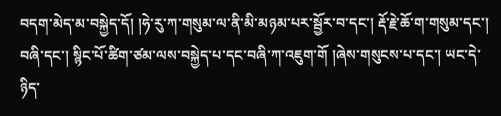བདག་མེད་མ་བསྐྱེད་དོ། །ཧེ་རུ་ཀ་གསུམ་ལ་ནི་མི་མཉམ་པར་སྦྱོར་བ་དང་། རྡོ་རྗེ་ཆོ་ག་གསུམ་དང་། བཞི་དང་། སྙིང་པོ་ཚིག་ཙམ་ལས་བསྐྱེད་པ་དང་བཞི་ཀ་འཇུག་གོ །ཞེས་གསུངས་པ་དང་། ཡང་དེ་ཉིད་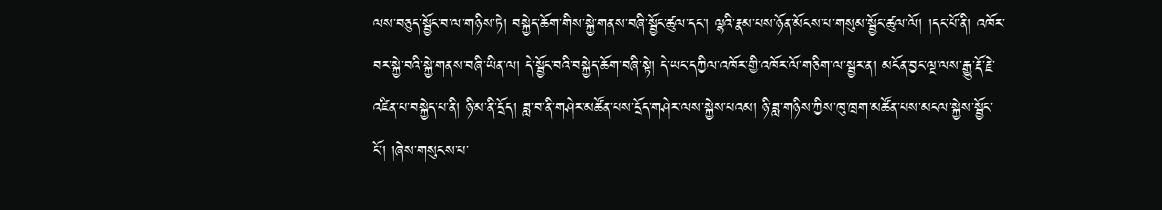ལས་བཅུད་སྦྱོང་བ་ལ་གཉིས་ཏེ། བསྐྱེད་ཆོག་གིས་སྐྱེ་གནས་བཞི་སྦྱོང་ཚུལ་དང་། ལྷའི་རྣམ་པས་ཉོན་མོངས་པ་གསུམ་སྦྱོང་ཚུལ་ལོ། །དང་པོ་ནི། འཁོར་བར་སྐྱེ་བའི་སྐྱེ་གནས་བཞི་ཡིན་ལ། དེ་སྦྱོང་བའི་བསྐྱེད་ཆོག་བཞི་སྟེ། དེ་ཡང་དཀྱིལ་འཁོར་གྱི་འཁོར་ལོ་གཅིག་ལ་སྦྱར་ན། མངོན་བྱང་ལྔ་ལས་རྒྱུ་རྡོ་རྗེ་འཛིན་པ་བསྐྱེད་པ་ནི། ཉི་མ་ནི་དྲོད། ཟླ་བ་ནི་གཤེར་མཚོན་པས་དྲོད་གཤེར་ལས་སྐྱེས་པའམ། ཉི་ཟླ་གཉིས་ཀྱིས་ཁུ་ཁྲག་མཚོན་པས་མངལ་སྐྱེས་སྦྱོང་ངོ་། །ཞེས་གསུངས་པ་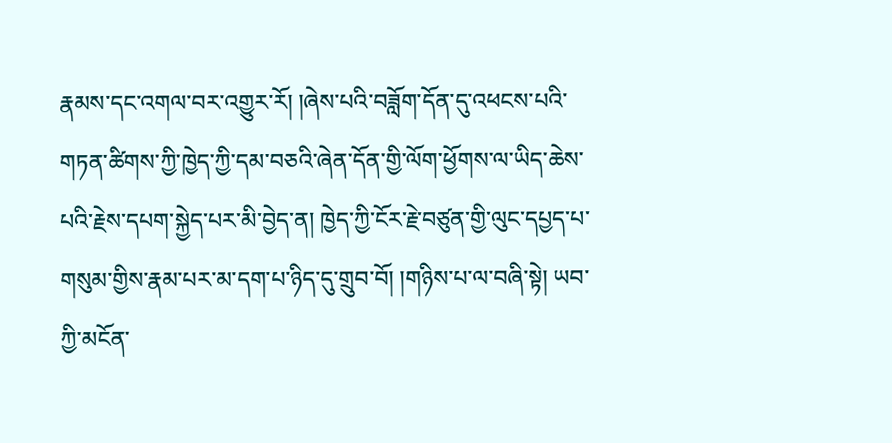རྣམས་དང་འགལ་བར་འགྱུར་རོ། །ཞེས་པའི་བཟློག་དོན་དུ་འཕངས་པའི་གཏན་ཚིགས་ཀྱི་ཁྱེད་ཀྱི་དམ་བཅའི་ཞེན་དོན་གྱི་ལོག་ཕྱོགས་ལ་ཡིད་ཆེས་པའི་རྗེས་དཔག་སྐྱེད་པར་མི་བྱེད་ན། ཁྱེད་ཀྱི་ངོར་རྗེ་བཙུན་གྱི་ལུང་དཔྱད་པ་གསུམ་གྱིས་རྣམ་པར་མ་དག་པ་ཉིད་དུ་གྲུབ་བོ། །གཉིས་པ་ལ་བཞི་སྟེ། ཡབ་ཀྱི་མངོན་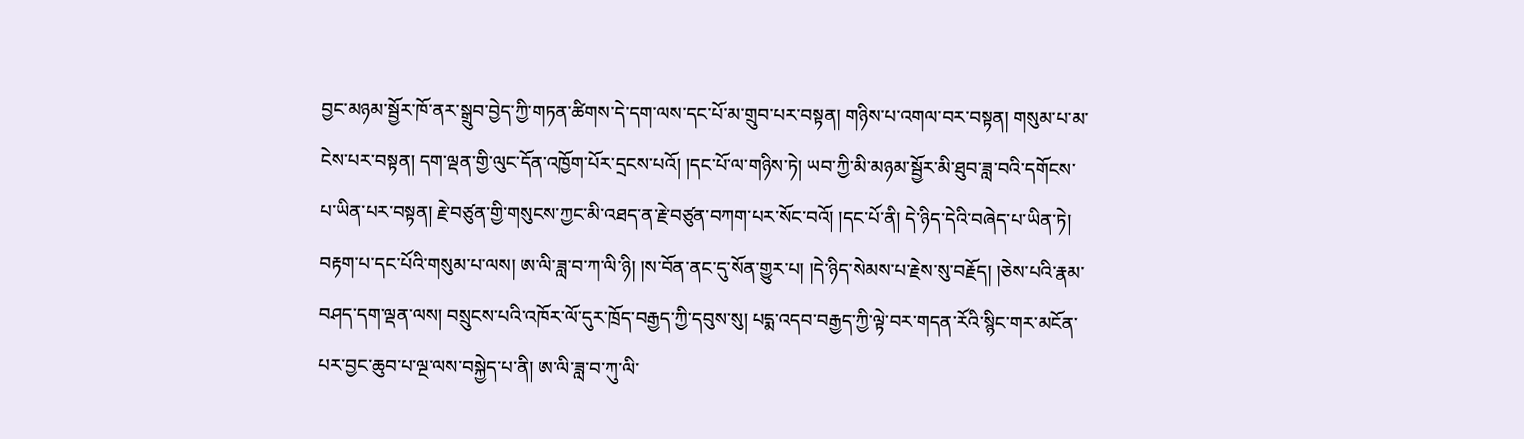བྱང་མཉམ་སྦྱོར་ཁོ་ནར་སྒྲུབ་བྱེད་ཀྱི་གཏན་ཚིགས་དེ་དག་ལས་དང་པོ་མ་གྲུབ་པར་བསྟན། གཉིས་པ་འགལ་བར་བསྟན། གསུམ་པ་མ་ངེས་པར་བསྟན། དག་ལྡན་གྱི་ལུང་དོན་འཁྱོག་པོར་དྲངས་པའོ། །དང་པོ་ལ་གཉིས་ཏེ། ཡབ་ཀྱི་མི་མཉམ་སྦྱོར་མི་ཐུབ་ཟླ་བའི་དགོངས་པ་ཡིན་པར་བསྟན། རྗེ་བཙུན་གྱི་གསུངས་ཀྱང་མི་འཐད་ན་རྗེ་བཙུན་བཀག་པར་སོང་བའོ། །དང་པོ་ནི། དེ་ཉིད་དེའི་བཞེད་པ་ཡིན་ཏེ། བརྟག་པ་དང་པོའི་གསུམ་པ་ལས། ཨ་ལི་ཟླ་བ་ཀ་ལི་ཉི། །ས་བོན་ནང་དུ་སོན་གྱུར་པ། །དེ་ཉིད་སེམས་པ་རྗེས་སུ་བརྗོད། །ཅེས་པའི་རྣམ་བཤད་དག་ལྡན་ལས། བསྲུངས་པའི་འཁོར་ལོ་དུར་ཁྲོད་བརྒྱད་ཀྱི་དབུས་སུ། པདྨ་འདབ་བརྒྱད་ཀྱི་ལྟེ་བར་གདན་རོའི་སྙིང་གར་མངོན་པར་བྱང་ཆུབ་པ་ལྔ་ལས་བསྐྱེད་པ་ནི། ཨ་ལི་ཟླ་བ་ཀུ་ལི་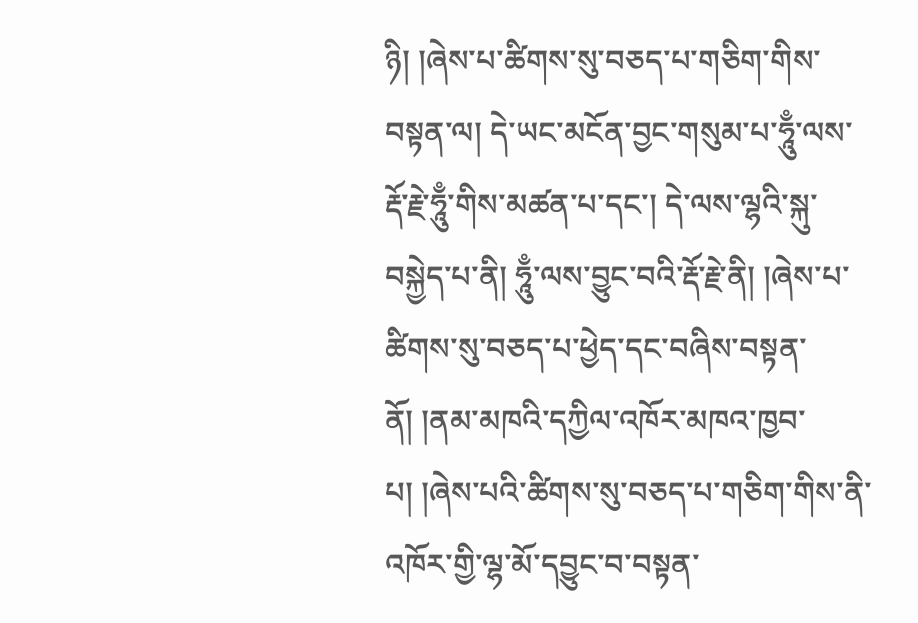ཉི། །ཞེས་པ་ཚིགས་སུ་བཅད་པ་གཅིག་གིས་བསྟན་ལ། དེ་ཡང་མངོན་བྱང་གསུམ་པ་ཧཱུྃ་ལས་རྡོ་རྗེ་ཧཱུྃ་གིས་མཚན་པ་དང་། དེ་ལས་ལྷའི་སྐུ་བསྐྱེད་པ་ནི། ཧཱུྃ་ལས་བྱུང་བའི་རྡོ་རྗེ་ནི། །ཞེས་པ་ཚིགས་སུ་བཅད་པ་ཕྱེད་དང་བཞིས་བསྟན་ནོ། །ནམ་མཁའི་དཀྱིལ་འཁོར་མཁའ་ཁྱབ་པ། །ཞེས་པའི་ཚིགས་སུ་བཅད་པ་གཅིག་གིས་ནི་འཁོར་གྱི་ལྷ་མོ་དབྱུང་བ་བསྟན་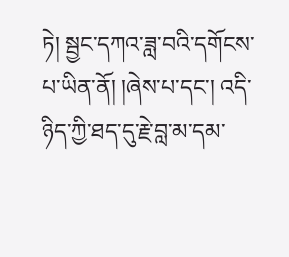ཏེ། སྦྱང་དཀའ་ཟླ་བའི་དགོངས་པ་ཡིན་ནོ། །ཞེས་པ་དང་། འདི་ཉིད་ཀྱི་ཐད་དུ་རྗེ་བླ་མ་དམ་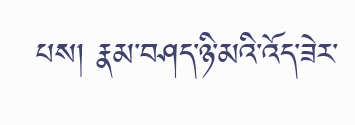པས། རྣམ་བཤད་ཉི་མའི་འོད་ཟེར་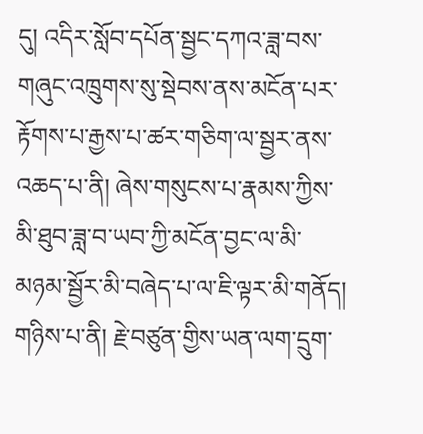དུ། འདིར་སློབ་དཔོན་སྦྱང་དཀའ་ཟླ་བས་གཞུང་འཁྲུགས་སུ་སྡེབས་ནས་མངོན་པར་རྟོགས་པ་རྒྱས་པ་ཚར་གཅིག་ལ་སྦྱར་ནས་འཆད་པ་ནི། ཞེས་གསུངས་པ་རྣམས་ཀྱིས་མི་ཐུབ་ཟླ་བ་ཡབ་ཀྱི་མངོན་བྱང་ལ་མི་མཉམ་སྦྱོར་མི་བཞེད་པ་ལ་ཇི་ལྟར་མི་གནོད། གཉིས་པ་ནི། རྗེ་བཙུན་གྱིས་ཡན་ལག་དྲུག་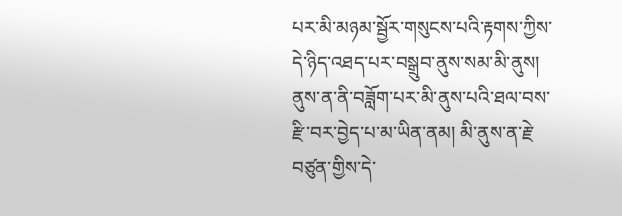པར་མི་མཉམ་སྦྱོར་གསུངས་པའི་རྟགས་ཀྱིས་དེ་ཉིད་འཐད་པར་བསྒྲུབ་ནུས་སམ་མི་ནུས། ནུས་ན་ནི་བཟློག་པར་མི་ནུས་པའི་ཐལ་བས་རྫི་བར་བྱེད་པ་མ་ཡིན་ནམ། མི་ནུས་ན་རྗེ་བཙུན་གྱིས་དེ་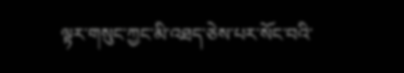ལྟར་གསུང་ཀྱང་མི་འཐད་ཅེས་པར་སོང་བའི་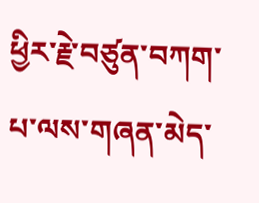ཕྱིར་རྗེ་བཙུན་བཀག་པ་ལས་གཞན་མེད་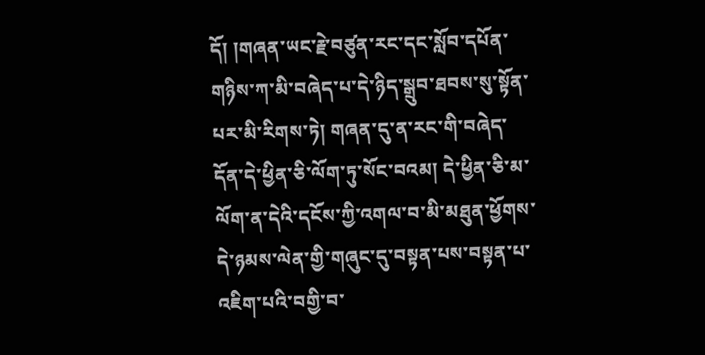དོ། །གཞན་ཡང་རྗེ་བཙུན་རང་དང་སློབ་དཔོན་གཉིས་ཀ་མི་བཞེད་པ་དེ་ཉིད་སྒྲུབ་ཐབས་སུ་སྟོན་པར་མི་རིགས་ཏེ། གཞན་དུ་ན་རང་གི་བཞེད་དོན་དེ་ཕྱིན་ཅི་ལོག་ཏུ་སོང་བའམ། དེ་ཕྱིན་ཅི་མ་ལོག་ན་དེའི་དངོས་ཀྱི་འགལ་བ་མི་མཐུན་ཕྱོགས་དེ་ཉམས་ལེན་གྱི་གཞུང་དུ་བསྟན་པས་བསྟན་པ་འཇིག་པའི་བགྱི་བ་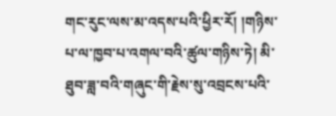གང་རུང་ལས་མ་འདས་པའི་ཕྱིར་རོ། །གཉིས་པ་ལ་ཁྱབ་པ་འགལ་བའི་ཚུལ་གཉིས་ཏེ། མི་ཐུབ་ཟླ་བའི་གཞུང་གི་རྗེས་སུ་འབྲངས་པའི་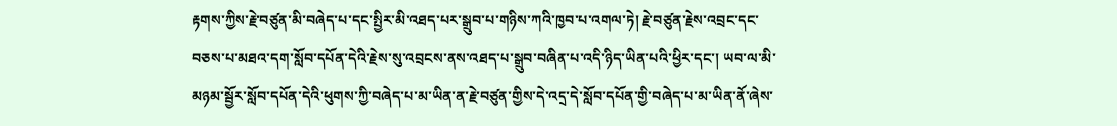རྟགས་ཀྱིས་རྗེ་བཙུན་མི་བཞེད་པ་དང་སྤྱིར་མི་འཐད་པར་སྒྲུབ་པ་གཉིས་ཀའི་ཁྱབ་པ་འགལ་ཏེ། རྗེ་བཙུན་རྗེས་འབྲང་དང་བཅས་པ་མཐའ་དག་སློབ་དཔོན་དེའི་རྗེས་སུ་འབྲངས་ནས་འཐད་པ་སྒྲུབ་བཞིན་པ་འདི་ཉིད་ཡིན་པའི་ཕྱིར་དང་། ཡབ་ལ་མི་མཉམ་སྦྱོར་སློབ་དཔོན་དེའི་ཕུགས་ཀྱི་བཞེད་པ་མ་ཡིན་ན་རྗེ་བཙུན་གྱིས་དེ་འདྲ་དེ་སློབ་དཔོན་གྱི་བཞེད་པ་མ་ཡིན་ནོ་ཞེས་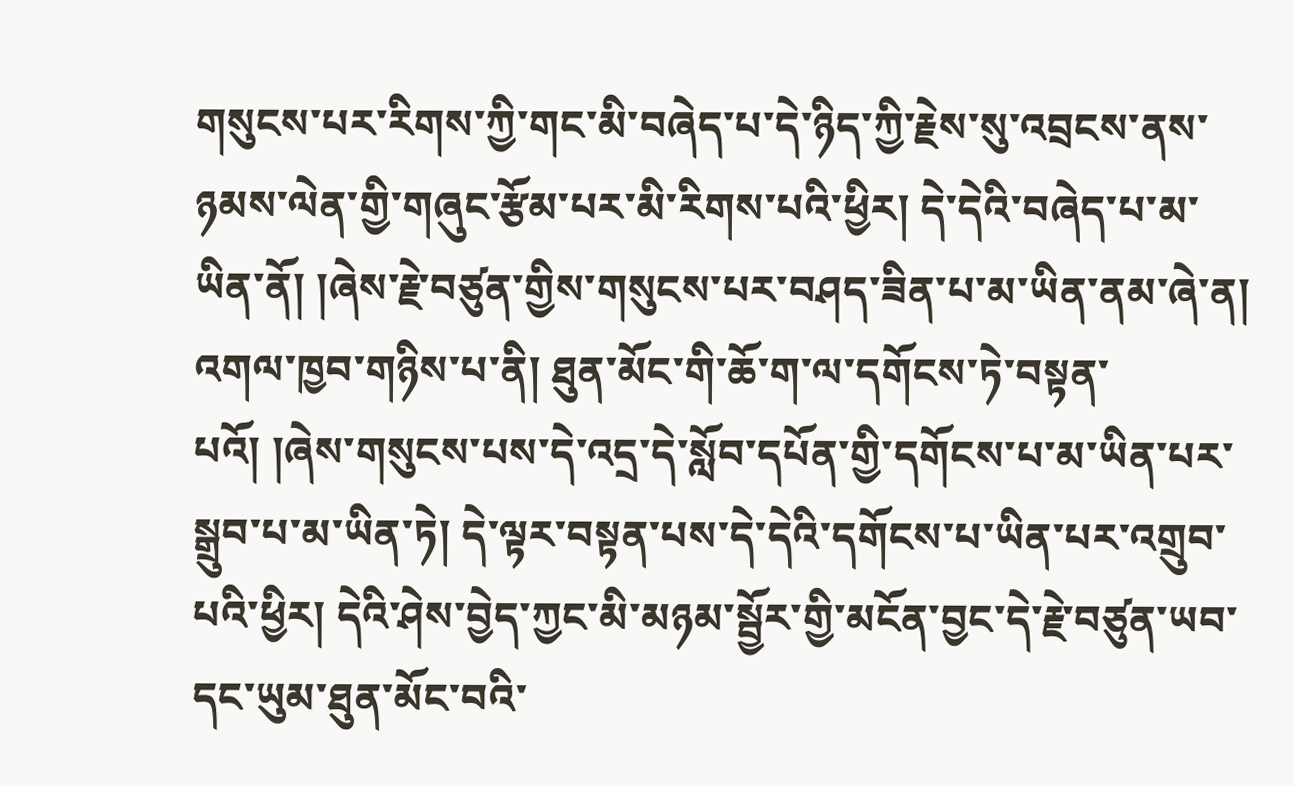གསུངས་པར་རིགས་ཀྱི་གང་མི་བཞེད་པ་དེ་ཉིད་ཀྱི་རྗེས་སུ་འབྲངས་ནས་ཉམས་ལེན་གྱི་གཞུང་རྩོམ་པར་མི་རིགས་པའི་ཕྱིར། དེ་དེའི་བཞེད་པ་མ་ཡིན་ནོ། །ཞེས་རྗེ་བཙུན་གྱིས་གསུངས་པར་བཤད་ཟིན་པ་མ་ཡིན་ནམ་ཞེ་ན། འགལ་ཁྱབ་གཉིས་པ་ནི། ཐུན་མོང་གི་ཆོ་ག་ལ་དགོངས་ཏེ་བསྟན་པའོ། །ཞེས་གསུངས་པས་དེ་འདྲ་དེ་སློབ་དཔོན་གྱི་དགོངས་པ་མ་ཡིན་པར་སྒྲུབ་པ་མ་ཡིན་ཏེ། དེ་ལྟར་བསྟན་པས་དེ་དེའི་དགོངས་པ་ཡིན་པར་འགྲུབ་པའི་ཕྱིར། དེའི་ཤེས་བྱེད་ཀྱང་མི་མཉམ་སྦྱོར་གྱི་མངོན་བྱང་དེ་རྗེ་བཙུན་ཡབ་དང་ཡུམ་ཐུན་མོང་བའི་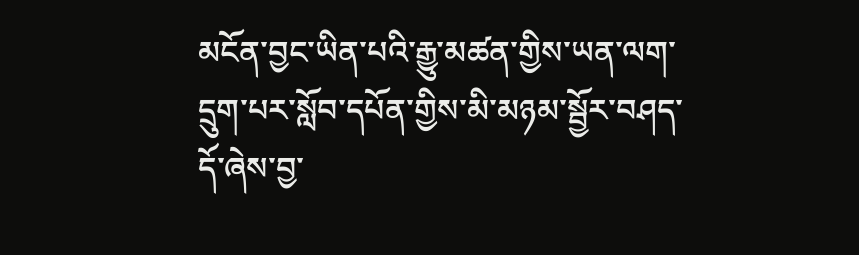མངོན་བྱང་ཡིན་པའི་རྒྱུ་མཚན་གྱིས་ཡན་ལག་དྲུག་པར་སློབ་དཔོན་གྱིས་མི་མཉམ་སྦྱོར་བཤད་དོ་ཞེས་བྱ་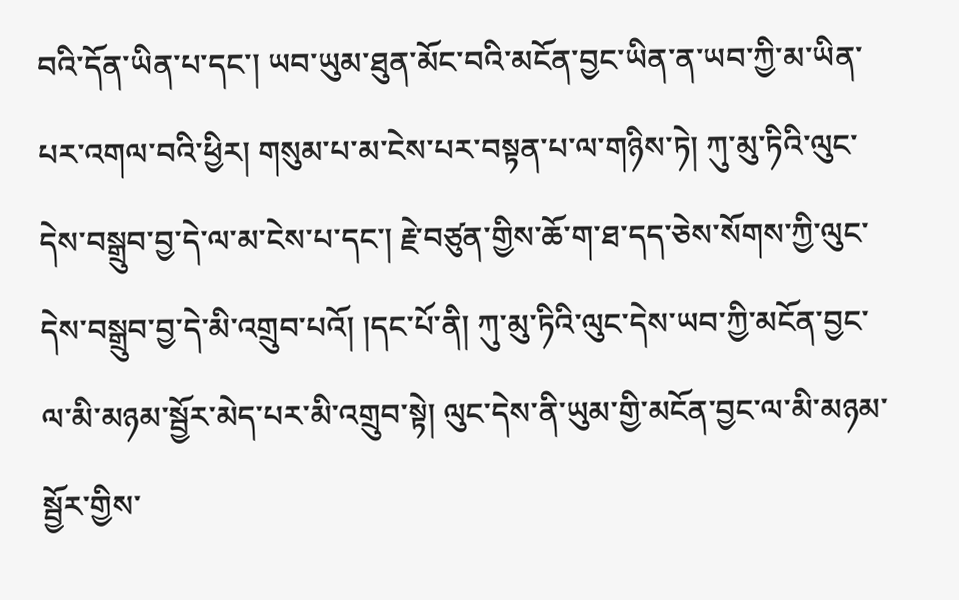བའི་དོན་ཡིན་པ་དང་། ཡབ་ཡུམ་ཐུན་མོང་བའི་མངོན་བྱང་ཡིན་ན་ཡབ་ཀྱི་མ་ཡིན་པར་འགལ་བའི་ཕྱིར། གསུམ་པ་མ་ངེས་པར་བསྟན་པ་ལ་གཉིས་ཏེ། ཀུ་མུ་ཏིའི་ལུང་དེས་བསྒྲུབ་བྱ་དེ་ལ་མ་ངེས་པ་དང་། རྗེ་བཙུན་གྱིས་ཆོ་ག་ཐ་དད་ཅེས་སོགས་ཀྱི་ལུང་དེས་བསྒྲུབ་བྱ་དེ་མི་འགྲུབ་པའོ། །དང་པོ་ནི། ཀུ་མུ་ཏིའི་ལུང་དེས་ཡབ་ཀྱི་མངོན་བྱང་ལ་མི་མཉམ་སྦྱོར་མེད་པར་མི་འགྲུབ་སྟེ། ལུང་དེས་ནི་ཡུམ་གྱི་མངོན་བྱང་ལ་མི་མཉམ་སྦྱོར་གྱིས་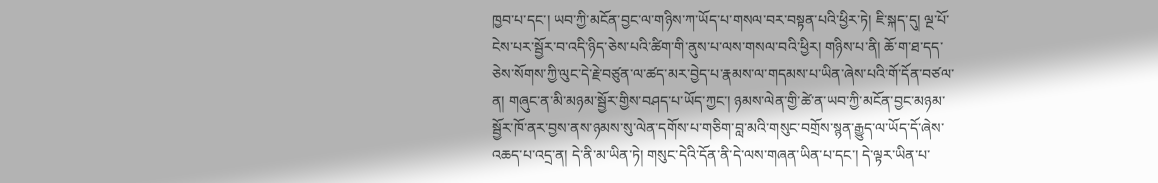ཁྱབ་པ་དང་། ཡབ་ཀྱི་མངོན་བྱང་ལ་གཉིས་ཀ་ཡོད་པ་གསལ་བར་བསྟན་པའི་ཕྱིར་ཏེ། ཇི་སྐད་དུ། ལྔ་པོ་ངེས་པར་སྦྱོར་བ་འདི་ཉིད་ཅེས་པའི་ཚིག་གི་ནུས་པ་ལས་གསལ་བའི་ཕྱིར། གཉིས་པ་ནི། ཆོ་ག་ཐ་དད་ཅེས་སོགས་ཀྱི་ལུང་དེ་རྗེ་བཙུན་ལ་ཚད་མར་བྱེད་པ་རྣམས་ལ་གདམས་པ་ཡིན་ཞེས་པའི་གོ་དོན་བཙལ་ན། གཞུང་ན་མི་མཉམ་སྦྱོར་གྱིས་བཤད་པ་ཡོད་ཀྱང་། ཉམས་ལེན་གྱི་ཚེ་ན་ཡབ་ཀྱི་མངོན་བྱང་མཉམ་སྦྱོར་ཁོ་ནར་བྱས་ནས་ཉམས་སུ་ལེན་དགོས་པ་གཅིག་བླ་མའི་གསུང་བགྲོས་སྙན་རྒྱུད་ལ་ཡོད་དོ་ཞེས་འཆད་པ་འདྲ་ན། དེ་ནི་མ་ཡིན་ཏེ། གསུང་དེའི་དོན་ནི་དེ་ལས་གཞན་ཡིན་པ་དང་། དེ་ལྟར་ཡིན་པ་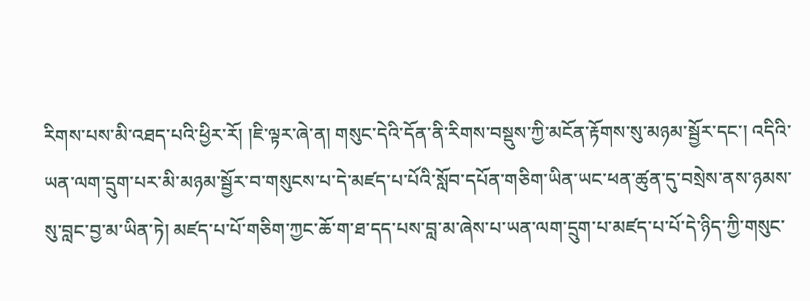རིགས་པས་མི་འཐད་པའི་ཕྱིར་རོ། །ཇི་ལྟར་ཞེ་ན། གསུང་དེའི་དོན་ནི་རིགས་བསྡུས་ཀྱི་མངོན་རྟོགས་སུ་མཉམ་སྦྱོར་དང་། འདིའི་ཡན་ལག་དྲུག་པར་མི་མཉམ་སྦྱོར་བ་གསུངས་པ་དེ་མཛད་པ་པོའི་སློབ་དཔོན་གཅིག་ཡིན་ཡང་ཕན་ཚུན་དུ་བསྲེས་ནས་ཉམས་སུ་བླང་བྱ་མ་ཡིན་ཏེ། མཛད་པ་པོ་གཅིག་ཀྱང་ཆོ་ག་ཐ་དད་པས་བླ་མ་ཞེས་པ་ཡན་ལག་དྲུག་པ་མཛད་པ་པོ་དེ་ཉིད་ཀྱི་གསུང་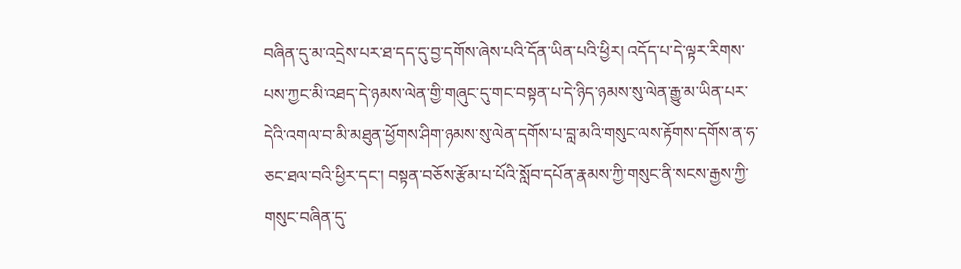བཞིན་དུ་མ་འདྲེས་པར་ཐ་དད་དུ་བྱ་དགོས་ཞེས་པའི་དོན་ཡིན་པའི་ཕྱིར། འདོད་པ་དེ་ལྟར་རིགས་པས་ཀྱང་མི་འཐད་དེ་ཉམས་ལེན་གྱི་གཞུང་དུ་གང་བསྟན་པ་དེ་ཉིད་ཉམས་སུ་ལེན་རྒྱུ་མ་ཡིན་པར་དེའི་འགལ་བ་མི་མཐུན་ཕྱོགས་ཤིག་ཉམས་སུ་ལེན་དགོས་པ་བླ་མའི་གསུང་ལས་རྟོགས་དགོས་ན་ཧ་ཅང་ཐལ་བའི་ཕྱིར་དང་། བསྟན་བཅོས་རྩོམ་པ་པོའི་སློབ་དཔོན་རྣམས་ཀྱི་གསུང་ནི་སངས་རྒྱས་ཀྱི་གསུང་བཞིན་དུ་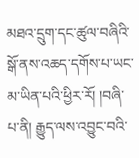མཐའ་དྲུག་དང་ཚུལ་བཞིའི་སྒོ་ནས་འཆད་དགོས་པ་ཡང་མ་ཡིན་པའི་ཕྱིར་རོ། །བཞི་པ་ནི། རྒྱུད་ལས་འབྱུང་བའི་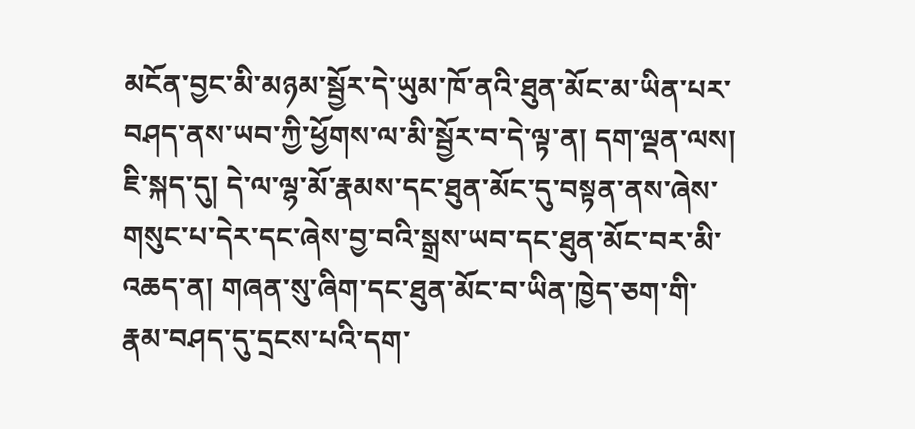མངོན་བྱང་མི་མཉམ་སྦྱོར་དེ་ཡུམ་ཁོ་ནའི་ཐུན་མོང་མ་ཡིན་པར་བཤད་ནས་ཡབ་ཀྱི་ཕྱོགས་ལ་མི་སྦྱོར་བ་དེ་ལྟ་ན། དག་ལྡན་ལས། ཇི་སྐད་དུ། དེ་ལ་ལྷ་མོ་རྣམས་དང་ཐུན་མོང་དུ་བསྟན་ནས་ཞེས་གསུང་པ་དེར་དང་ཞེས་བྱ་བའི་སྒྲས་ཡབ་དང་ཐུན་མོང་བར་མི་འཆད་ན། གཞན་སུ་ཞིག་དང་ཐུན་མོང་བ་ཡིན་ཁྱེད་ཅག་གི་རྣམ་བཤད་དུ་དྲངས་པའི་དག་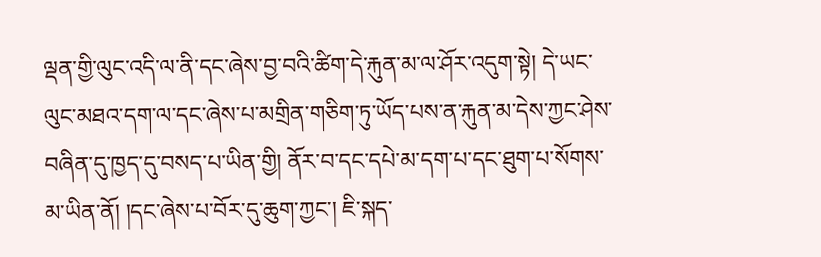ལྡན་གྱི་ལུང་འདི་ལ་ནི་དང་ཞེས་བྱ་བའི་ཚིག་དེ་རྐུན་མ་ལ་ཤོར་འདུག་སྟེ། དེ་ཡང་ལུང་མཐའ་དག་ལ་དང་ཞེས་པ་མགྲིན་གཅིག་ཏུ་ཡོད་པས་ན་རྐུན་མ་དེས་ཀྱང་ཤེས་བཞིན་དུ་ཁྱད་དུ་བསད་པ་ཡིན་གྱི། ནོར་བ་དང་དཔེ་མ་དག་པ་དང་ཐུག་པ་སོགས་མ་ཡིན་ནོ། །དང་ཞེས་པ་བོར་དུ་ཆུག་ཀྱང་། ཇི་སྐད་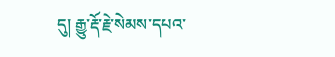དུ། རྒྱུ་རྡོ་རྗེ་སེམས་དཔའ་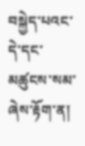བསྐྱེད་པའང་དེ་དང་མཚུངས་སམ་ཞེས་རྟོག་ན།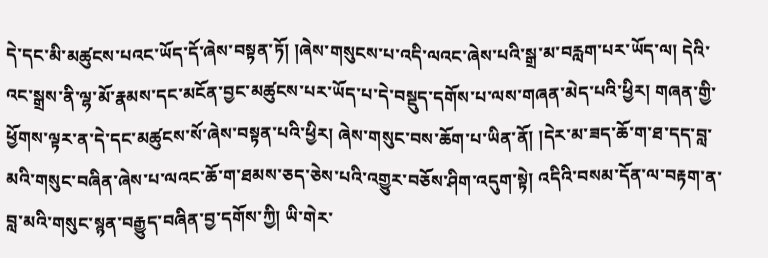དེ་དང་མི་མཚུངས་པའང་ཡོད་དོ་ཞེས་བསྟན་ཏོ། །ཞེས་གསུངས་པ་འདི་ལའང་ཞེས་པའི་སྒྲ་མ་བརླག་པར་ཡོད་ལ། དེའི་འང་སྒྲས་ནི་ལྷ་མོ་རྣམས་དང་མངོན་བྱང་མཚུངས་པར་ཡོད་པ་དེ་བསྡུད་དགོས་པ་ལས་གཞན་མེད་པའི་ཕྱིར། གཞན་གྱི་ཕྱོགས་ལྟར་ན་དེ་དང་མཚུངས་སོ་ཞེས་བསྟན་པའི་ཕྱིར། ཞེས་གསུང་བས་ཆོག་པ་ཡིན་ནོ། །དེར་མ་ཟད་ཆོ་ག་ཐ་དད་བླ་མའི་གསུང་བཞིན་ཞེས་པ་ལའང་ཆོ་ག་ཐམས་ཅད་ཅེས་པའི་འགྱུར་བཅོས་ཤིག་འདུག་སྟེ། འདིའི་བསམ་དོན་ལ་བརྟག་ན་བླ་མའི་གསུང་སྙན་བརྒྱུད་བཞིན་བྱ་དགོས་ཀྱི། ཡི་གེར་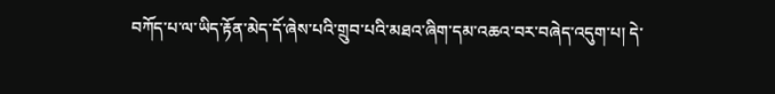བཀོད་པ་ལ་ཡིད་རྟོན་མེད་དོ་ཞེས་པའི་གྲུབ་པའི་མཐའ་ཞིག་དམ་འཆའ་བར་བཞེད་འདུག་པ། དེ་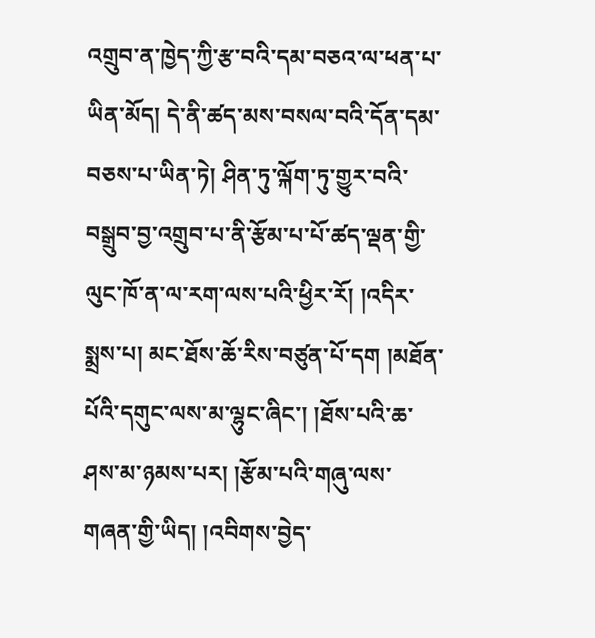འགྲུབ་ན་ཁྱེད་ཀྱི་རྩ་བའི་དམ་བཅའ་ལ་ཕན་པ་ཡིན་མོད། དེ་ནི་ཚད་མས་བསལ་བའི་དོན་དམ་བཅས་པ་ཡིན་ཏེ། ཤིན་ཏུ་ལྐོག་ཏུ་གྱུར་བའི་བསྒྲུབ་བྱ་འགྲུབ་པ་ནི་རྩོམ་པ་པོ་ཚད་ལྡན་གྱི་ལུང་ཁོ་ན་ལ་རག་ལས་པའི་ཕྱིར་རོ། །འདིར་སྨྲས་པ། མང་ཐོས་ཆོ་རིས་བཙུན་པོ་དག །མཐོན་པོའི་དགུང་ལས་མ་ལྷུང་ཞིང་། །ཐོས་པའི་ཆ་ཤས་མ་ཉམས་པར། །རྩོམ་པའི་གཞུ་ལས་གཞན་གྱི་ཡིད། །འབིགས་བྱེད་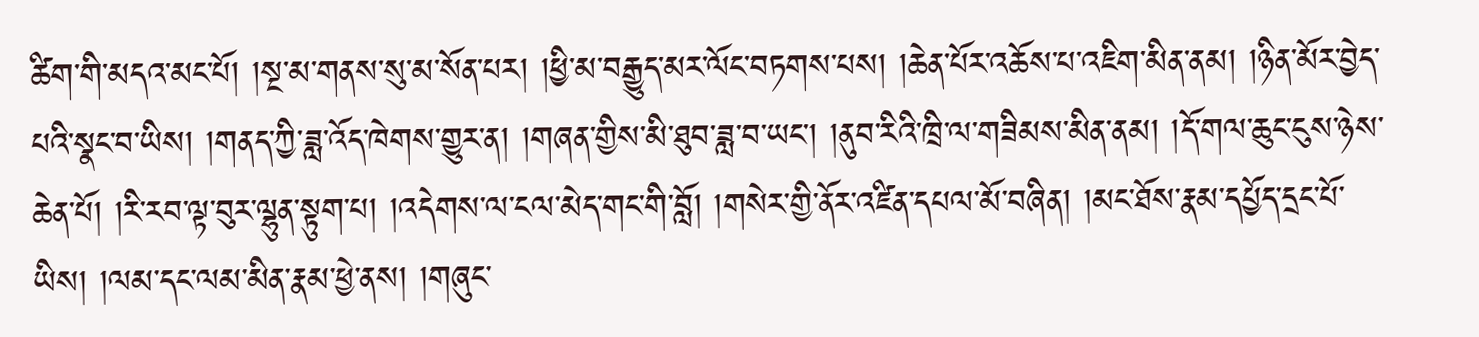ཚིག་གི་མདའ་མང་པོ། །སྔ་མ་གནས་སུ་མ་སོན་པར། །ཕྱི་མ་བརྒྱུད་མར་ལོང་བཏགས་པས། །ཆེན་པོར་འཆོས་པ་འཇིག་མིན་ནམ། །ཉིན་མོར་བྱེད་པའི་སྣང་བ་ཡིས། །གནད་ཀྱི་ཟླ་འོད་ཁེགས་གྱུར་ན། །གཞན་གྱིས་མི་ཐུབ་ཟླ་བ་ཡང་། །ནུབ་རིའི་ཁྲི་ལ་གཟིམས་མིན་ནམ། །དོ་གལ་ཆུང་ངུས་ཉེས་ཆེན་པོ། །རི་རབ་ལྟ་བུར་ལྷུན་སྟུག་པ། །འདེགས་ལ་ངལ་མེད་གང་གི་བློ། །གསེར་གྱི་ནོར་འཛིན་དཔལ་མོ་བཞིན། །མང་ཐོས་རྣམ་དཔྱོད་དྲང་པོ་ཡིས། །ལམ་དང་ལམ་མིན་རྣམ་ཕྱེ་ནས། །གཞུང་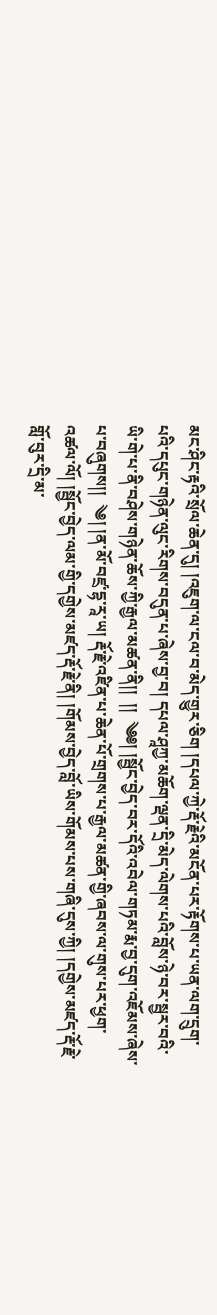མང་ཤིང་རྟའི་སྲོལ་ཆེན་དུ། །འཇུག་ལ་ངལ་བ་མེད་གྱུར་ཅིག །དཔལ་ཀྱེ་རྡོ་རྗེའི་མངོན་པར་རྟོགས་པ་ཡན་ལག་དྲུག་པའི་དཔུང་གཉེན་ལུང་རིགས་བདུན་པ་ཞེས་བྱ་བ། དཔལ་ཤཱཀྱ་མཆོག་ལྡན་དྲི་མེད་ལེགས་པའི་བློས་ཉེ་བར་སྦྱར་བའི་ཡི་གེ་པ་ནི་བཤེས་གཉེན་ཆོས་ཀྱི་རྒྱལ་མཚན་ནི།།  །།  ༄༅། །སྦྱོང་བྱེད་བར་དོའི་འབེལ་གཏམ་རྨ་བྱ་དུག་འཇོམས་ཞེས་པ་བཞུགས།།  ༄། །ན་མོ་བཛྲ་དྷ་རཱ་ཡ། རྡོ་རྗེ་འཛིན་པ་ཆེན་པོ་གྲགས་པ་རྒྱལ་མཚན་གྱི་ཞབས་ལ་གུས་པར་ཕྱག་འཚལ་ལོ། །སྦྱོང་བྱེད་ལམ་གྱི་དགྱེས་མཛད་རྡོ་རྗེ་ནི། །གོམས་བྱེད་བློ་ཡིས་གོམས་པས་གཞི་དུས་ཀྱི། །དགྱེས་མཛད་རྡོ་རྗེ་གློ་བུར་དྲི་མ་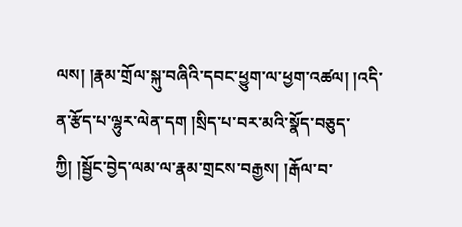ལས། །རྣམ་གྲོལ་སྐུ་བཞིའི་དབང་ཕྱུག་ལ་ཕྱག་འཚལ། །འདི་ན་རྩོད་པ་ལྷུར་ལེན་དག །སྲིད་པ་བར་མའི་སྣོད་བཅུད་ཀྱི། །སྦྱོང་བྱེད་ལམ་ལ་རྣམ་གྲངས་བརྒྱས། །རྒོལ་བ་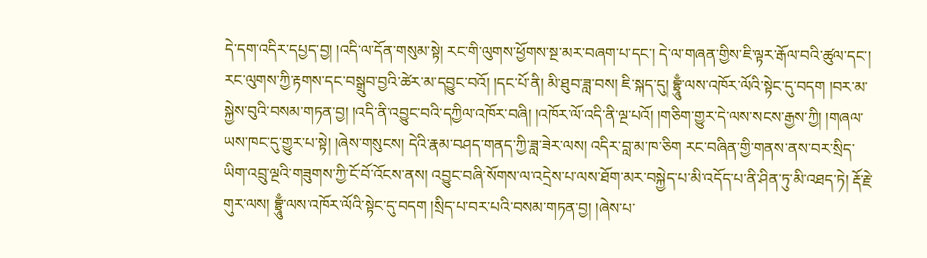དེ་དག་འདིར་དཔྱད་བྱ། །འདི་ལ་དོན་གསུམ་སྟེ། རང་གི་ལུགས་ཕྱོགས་སྔ་མར་བཞག་པ་དང་། དེ་ལ་གཞན་གྱིས་ཇི་ལྟར་རྒོལ་བའི་ཚུལ་དང་། རང་ལུགས་ཀྱི་རྟགས་དང་བསྒྲུབ་བྱའི་ཚེར་མ་དབྱུང་བའོ། །དང་པོ་ནི། མི་ཐུབ་ཟླ་བས། ཇི་སྐད་དུ། བྷྲཱུྃ་ལས་འཁོར་ལོའི་སྟེང་དུ་བདག །བར་མ་སྐྱེས་བུའི་བསམ་གཏན་བྱ། །འདི་ནི་འབྱུང་བའི་དཀྱིལ་འཁོར་བཞི། །འཁོར་ལོ་འདི་ནི་ལྔ་པའོ། །གཅིག་གྱུར་དེ་ལས་སངས་རྒྱས་ཀྱི། །གཞལ་ཡས་ཁང་དུ་གྱུར་པ་སྟེ། །ཞེས་གསུངས། དེའི་རྣམ་བཤད་གནད་ཀྱི་ཟླ་ཟེར་ལས། འདིར་བླ་མ་ཁ་ཅིག རང་བཞིན་གྱི་གནས་ནས་བར་སྲིད་ཡིག་འབྲུ་ལྔའི་གཟུགས་ཀྱི་ངོ་བོ་འོངས་ནས། འབྱུང་བཞི་སོགས་ལ་འདྲེས་པ་ལས་ཐོག་མར་བསྐྱེད་པ་མི་འདོད་པ་ནི་ཤིན་ཏུ་མི་འཐད་ཏེ། རྡོ་རྗེ་གུར་ལས། བྷྲཱུྃ་ལས་འཁོར་ལོའི་སྟེང་དུ་བདག །སྲིད་པ་བར་པའི་བསམ་གཏན་བྱ། །ཞེས་པ་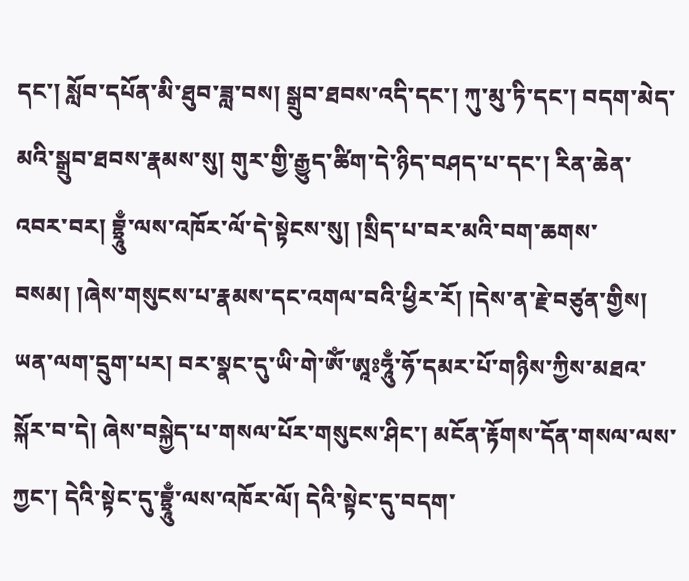དང་། སློབ་དཔོན་མི་ཐུབ་ཟླ་བས། སྒྲུབ་ཐབས་འདི་དང་། ཀུ་མུ་ཏི་དང་། བདག་མེད་མའི་སྒྲུབ་ཐབས་རྣམས་སུ། གུར་གྱི་རྒྱུད་ཚིག་དེ་ཉིད་བཤད་པ་དང་། རིན་ཆེན་འབར་བར། བྷྲཱུྃ་ལས་འཁོར་ལོ་དེ་སྟེངས་སུ། །སྲིད་པ་བར་མའི་བག་ཆགས་བསམ། །ཞེས་གསུངས་པ་རྣམས་དང་འགལ་བའི་ཕྱིར་རོ། །དེས་ན་རྗེ་བཙུན་གྱིས། ཡན་ལག་དྲུག་པར། བར་སྣང་དུ་ཡི་གེ་ཨོཾ་ཨཱཿཧཱུྃ་ཧོ་དམར་པོ་གཉིས་ཀྱིས་མཐའ་སྐོར་བ་དེ། ཞེས་བསྐྱེད་པ་གསལ་པོར་གསུངས་ཤིང་། མངོན་རྟོགས་དོན་གསལ་ལས་ཀྱང་། དེའི་སྟེང་དུ་བྷྲཱུྃ་ལས་འཁོར་ལོ། དེའི་སྟེང་དུ་བདག་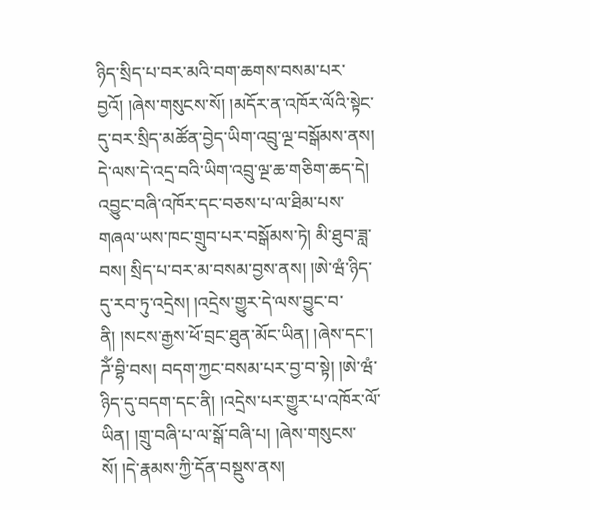ཉིད་སྲིད་པ་བར་མའི་བག་ཆགས་བསམ་པར་བྱའོ། །ཞེས་གསུངས་སོ། །མདོར་ན་འཁོར་ལོའི་སྟེང་དུ་བར་སྲིད་མཚོན་བྱེད་ཡིག་འབྲུ་ལྔ་བསྒོམས་ནས། དེ་ལས་དེ་འདྲ་བའི་ཡིག་འབྲུ་ལྔ་ཆ་གཅིག་ཆད་དེ། འབྱུང་བཞི་འཁོར་དང་བཅས་པ་ལ་ཐིམ་པས་གཞལ་ཡས་ཁང་གྲུབ་པར་བསྒོམས་ཏེ། མི་ཐུབ་ཟླ་བས། སྲིད་པ་བར་མ་བསམ་བྱས་ནས། །ཨེ་ཝཾ་ཉིད་དུ་རབ་ཏུ་འདྲེས། །འདྲེས་གྱུར་དེ་ལས་བྱུང་བ་ནི། །སངས་རྒྱས་ཕོ་བྲང་ཐུན་མོང་ཡིན། །ཞེས་དང་། ཌོཾ་བྷི་བས། བདག་ཀྱང་བསམ་པར་བྱ་བ་སྟེ། །ཨེ་ཝཾ་ཉིད་དུ་བདག་དང་ནི། །འདྲེས་པར་གྱུར་པ་འཁོར་ལོ་ཡིན། །གྲུ་བཞི་པ་ལ་སྒོ་བཞི་པ། །ཞེས་གསུངས་སོ། །དེ་རྣམས་ཀྱི་དོན་བསྡུས་ནས།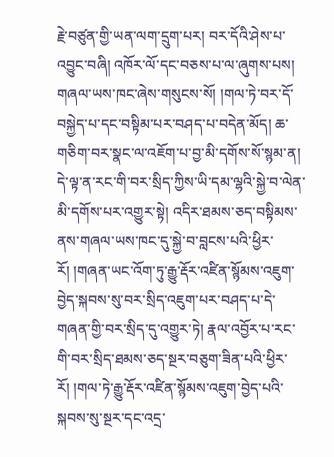རྗེ་བཙུན་གྱི་ཡན་ལག་དྲུག་པར། བར་དོའི་ཤེས་པ་འབྱུང་བཞི། འཁོར་ལོ་དང་བཅས་པ་ལ་ཞུགས་པས། གཞལ་ཡས་ཁང་ཞེས་གསུངས་སོ། །གལ་ཏེ་བར་དོ་བསྐྱེད་པ་དང་བསྟིམ་པར་བཤད་པ་བདེན་མོད། ཆ་གཅིག་བར་སྣང་ལ་འཇོག་པ་བྱ་མི་དགོས་སོ་སྙམ་ན། དེ་ལྟ་ན་རང་གི་བར་སྲིད་ཀྱིས་ཡི་དམ་ལྷའི་སྐྱེ་བ་ལེན་མི་དགོས་པར་འགྱུར་སྟེ། འདིར་ཐམས་ཅད་བསྟིམས་ནས་གཞལ་ཡས་ཁང་དུ་སྐྱེ་བ་བླངས་པའི་ཕྱིར་རོ། །གཞན་ཡང་འོག་ཏུ་རྒྱུ་རྡོར་འཛིན་སྙོམས་འཇུག་བྱེད་སྐབས་སུ་བར་སྲིད་འཇུག་པར་བཤད་པ་དེ་གཞན་གྱི་བར་སྲིད་དུ་འགྱུར་ཏེ། རྣལ་འབྱོར་པ་རང་གི་བར་སྲིད་ཐམས་ཅད་སྔར་བཅུག་ཟིན་པའི་ཕྱིར་རོ། །གལ་ཏེ་རྒྱུ་རྡོར་འཛིན་སྙོམས་འཇུག་བྱེད་པའི་སྐབས་སུ་སྔར་དང་འདྲ་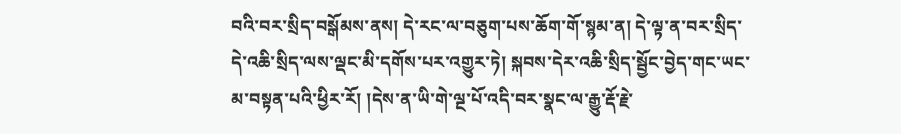བའི་བར་སྲིད་བསྒོམས་ནས། དེ་རང་ལ་བཅུག་པས་ཆོག་གོ་སྙམ་ན། དེ་ལྟ་ན་བར་སྲིད་དེ་འཆི་སྲིད་ལས་ལྡང་མི་དགོས་པར་འགྱུར་ཏེ། སྐབས་དེར་འཆི་སྲིད་སྦྱོང་བྱེད་གང་ཡང་མ་བསྟན་པའི་ཕྱིར་རོ། །དེས་ན་ཡི་གེ་ལྔ་པོ་འདི་བར་སྣང་ལ་རྒྱུ་རྡོ་རྗེ་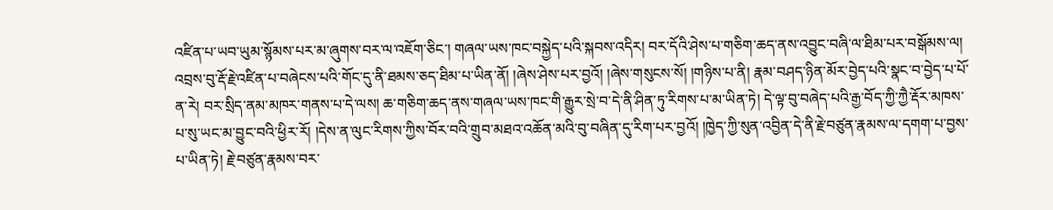འཛིན་པ་ཡབ་ཡུམ་སྙོམས་པར་མ་ཞུགས་བར་ལ་འཇོག་ཅིང་། གཞལ་ཡས་ཁང་བསྐྱེད་པའི་སྐབས་འདིར། བར་དོའི་ཤེས་པ་གཅིག་ཆད་ནས་འབྱུང་བཞི་ལ་ཐིམ་པར་བསྒོམས་ལ། འབྲས་བུ་རྡོ་རྗེ་འཛིན་པ་བཞེངས་པའི་གོང་དུ་ནི་ཐམས་ཅད་ཐིམ་པ་ཡིན་ནོ། །ཞེས་ཤེས་པར་བྱའོ། །ཞེས་གསུངས་སོ། །གཉིས་པ་ནི། རྣམ་བཤད་ཉིན་མོར་བྱེད་པའི་སྣང་བ་བྱེད་པ་པོ་ན་རེ། བར་སྲིད་ནམ་མཁར་གནས་པ་དེ་ལས། ཆ་གཅིག་ཆད་ནས་གཞལ་ཡས་ཁང་གི་རྒྱུར་སྲེ་བ་དེ་ནི་ཤིན་ཏུ་རིགས་པ་མ་ཡིན་ཏེ། དེ་ལྟ་བུ་བཞེད་པའི་རྒྱ་བོད་ཀྱི་ཀྱཻ་རྡོར་མཁས་པ་སུ་ཡང་མ་བྱུང་བའི་ཕྱིར་རོ། །དེས་ན་ལུང་རིགས་ཀྱིས་བོར་བའི་གྲུབ་མཐའ་འཆོན་མའི་བུ་བཞིན་དུ་རིག་པར་བྱའོ། །ཁྱེད་ཀྱི་སུན་འབྱིན་དེ་ནི་རྗེ་བཙུན་རྣམས་ལ་དགག་པ་བྱས་པ་ཡིན་ཏེ། རྗེ་བཙུན་རྣམས་བར་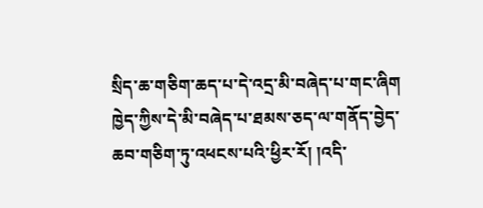སྲིད་ཆ་གཅིག་ཆད་པ་དེ་འདྲ་མི་བཞེད་པ་གང་ཞིག ཁྱེད་ཀྱིས་དེ་མི་བཞེད་པ་ཐམས་ཅད་ལ་གནོད་བྱེད་ཆབ་གཅིག་ཏུ་འཕངས་པའི་ཕྱིར་རོ། །འདི་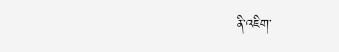ནི་འཇིག་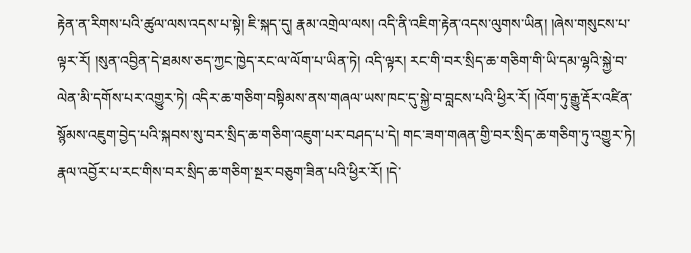རྟེན་ན་རིགས་པའི་ཚུལ་ལས་འདས་པ་སྟེ། ཇི་སྐད་དུ། རྣམ་འགྲེལ་ལས། འདི་ནི་འཇིག་རྟེན་འདས་ལུགས་ཡིན། །ཞེས་གསུངས་པ་ལྟར་རོ། །སུན་འབྱིན་དེ་ཐམས་ཅད་ཀྱང་ཁྱེད་རང་ལ་ལོག་པ་ཡིན་ཏེ། འདི་ལྟར། རང་གི་བར་སྲིད་ཆ་གཅིག་གི་ཡི་དམ་ལྷའི་སྐྱེ་བ་ལེན་མི་དགོས་པར་འགྱུར་ཏེ། འདིར་ཆ་གཅིག་བསྟིམས་ནས་གཞལ་ཡས་ཁང་དུ་སྐྱེ་བ་བླངས་པའི་ཕྱིར་རོ། །འོག་ཏུ་རྒྱུ་རྡོར་འཛིན་སྙོམས་འཇུག་བྱེད་པའི་སྐབས་སུ་བར་སྲིད་ཆ་གཅིག་འཇུག་པར་བཤད་པ་དེ། གང་ཟག་གཞན་གྱི་བར་སྲིད་ཆ་གཅིག་ཏུ་འགྱུར་ཏེ། རྣལ་འབྱོར་པ་རང་གིས་བར་སྲིད་ཆ་གཅིག་སྔར་བཅུག་ཟིན་པའི་ཕྱིར་རོ། །དེ་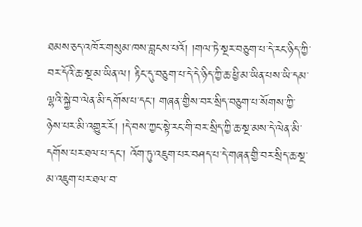ཐམས་ཅད་འཁོར་གསུམ་ཁས་བླངས་པའོ། །གལ་ཏེ་སྔར་བཅུག་པ་དེ་རང་ཉིད་ཀྱི་བར་དོའི་ཆ་སྔ་མ་ཡིན་ལ། རྟིང་དུ་བཅུག་པ་དེ་དེ་ཉིད་ཀྱི་ཆ་ཕྱི་མ་ཡིན་པས་ཡི་དམ་ལྷའི་སྐྱེ་བ་ལེན་མི་དགོས་པ་དང་། གཞན་གྱིས་བར་སྲིད་བཅུག་པ་སོགས་ཀྱི་ཉེས་པར་མི་འགྱུར་རོ། །དེ་བས་ཀྱང་སྟེ་རང་གི་བར་སྲིད་ཀྱི་ཆ་སྔ་མས་དེ་ལེན་མི་དགོས་པར་ཐལ་པ་དང་། འོག་ཏུ་འཇུག་པར་བཤད་པ་དེ་གཞན་གྱི་བར་སྲིད་ཆ་སྔ་མ་འཇུག་པར་ཐལ་བ་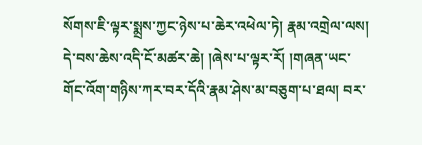སོགས་ཇི་ལྟར་སྨྲས་ཀྱང་ཉེས་པ་ཆེར་འཕེལ་ཏེ། རྣམ་འགྲེལ་ལས། དེ་བས་ཆེས་འདི་ངོ་མཚར་ཆེ། །ཞེས་པ་ལྟར་རོ། །གཞན་ཡང་གོང་འོག་གཉིས་ཀར་བར་དོའི་རྣམ་ཤེས་མ་བཅུག་པ་ཐལ། བར་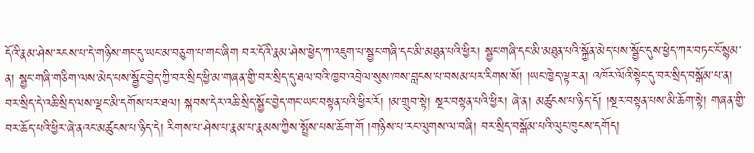དོའི་རྣམ་ཤེས་རངས་པ་དེ་གཉིས་གང་དུ་ཡང་མ་བཅུག་པ་གང་ཞིག བར་དོའི་རྣམ་ཤེས་ཕྱེད་ཀ་འཇུག་པ་སྦྱང་གཞི་དང་མི་མཐུན་པའི་ཕྱིར། སྦྱང་གཞི་དང་མི་མཐུན་པའི་སྐྱོན་མེད་པས་སྦྱོང་དུས་ཕྱེད་ཀར་བཏང་ངོ་སྙམ་ན། སྦྱང་གཞི་གཅིག་ལས་མེད་པས་སྦྱོང་བྱེད་ཀྱི་བར་སྲིད་ཕྱི་མ་གཞན་གྱི་བར་སྲིད་དུ་ཐལ་བའི་ཁྱབ་འབྲེལ་སུས་ཁས་བླངས་པ་བསམ་པར་རིགས་སོ། །ཡང་ཁྱེད་ལྟར་ན། འཁོར་ལོའི་སྟེང་དུ་བར་སྲིད་བསྒོམ་པ་ན། བར་སྲིད་དེ་འཆི་སྲིད་ལས་ལྡང་མི་དགོས་པར་ཐལ། སྐབས་དེར་འཆི་སྲིད་སྦྱོང་བྱེད་གང་ཡང་བསྟན་པའི་ཕྱིར་རོ། །མ་གྲུབ་སྟེ། སྔར་བསྟན་པའི་ཕྱིར། ཞེ་ན། མཚུངས་པ་ཉིད་དོ། །སྔར་བསྟན་པས་མི་ཆོག་སྟེ། གཞན་གྱི་བར་ཆོད་པའི་ཕྱིར་ཞེ་ནའང་མཚུངས་པ་ཉིད་དེ། རིགས་པ་ཤེས་པ་རྣམ་པ་རྣམས་ཀྱིས་སྤྲོས་པས་ཆོག་གོ །གཉིས་པ་རང་ལུགས་ལ་བཞི། བར་སྲིད་བསྒོམ་པའི་ལུང་ཁུངས་དགོད།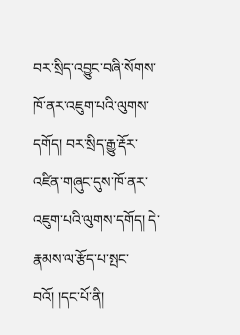བར་སྲིད་འབྱུང་བཞི་སོགས་ཁོ་ནར་འཇུག་པའི་ལུགས་དགོད། བར་སྲིད་རྒྱུ་རྡོར་འཛིན་གཞུང་དུས་ཁོ་ནར་འཇུག་པའི་ལུགས་དགོད། དེ་རྣམས་ལ་རྩོད་པ་སྤང་བའོ། །དང་པོ་ནི།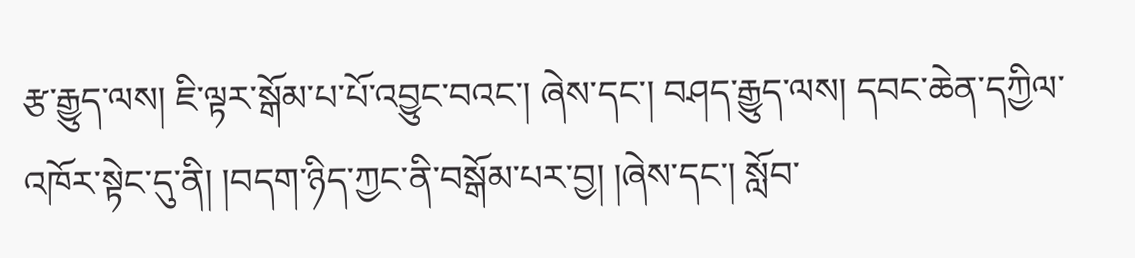རྩ་རྒྱུད་ལས། ཇི་ལྟར་སྒོམ་པ་པོ་འབྱུང་བའང་། ཞེས་དང་། བཤད་རྒྱུད་ལས། དབང་ཆེན་དཀྱིལ་འཁོར་སྟེང་དུ་ནི། །བདག་ཉིད་ཀྱང་ནི་བསྒོམ་པར་བྱ། །ཞེས་དང་། སློབ་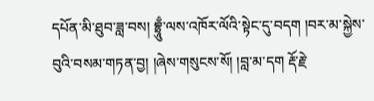དཔོན་མི་ཐུབ་ཟླ་བས། བྷྲཱུྃ་ལས་འཁོར་ལོའི་སྟེང་དུ་བདག །བར་མ་སྐྱེས་བུའི་བསམ་གཏན་བྱ། །ཞེས་གསུངས་སོ། །བླ་མ་དག རྡོ་རྗེ་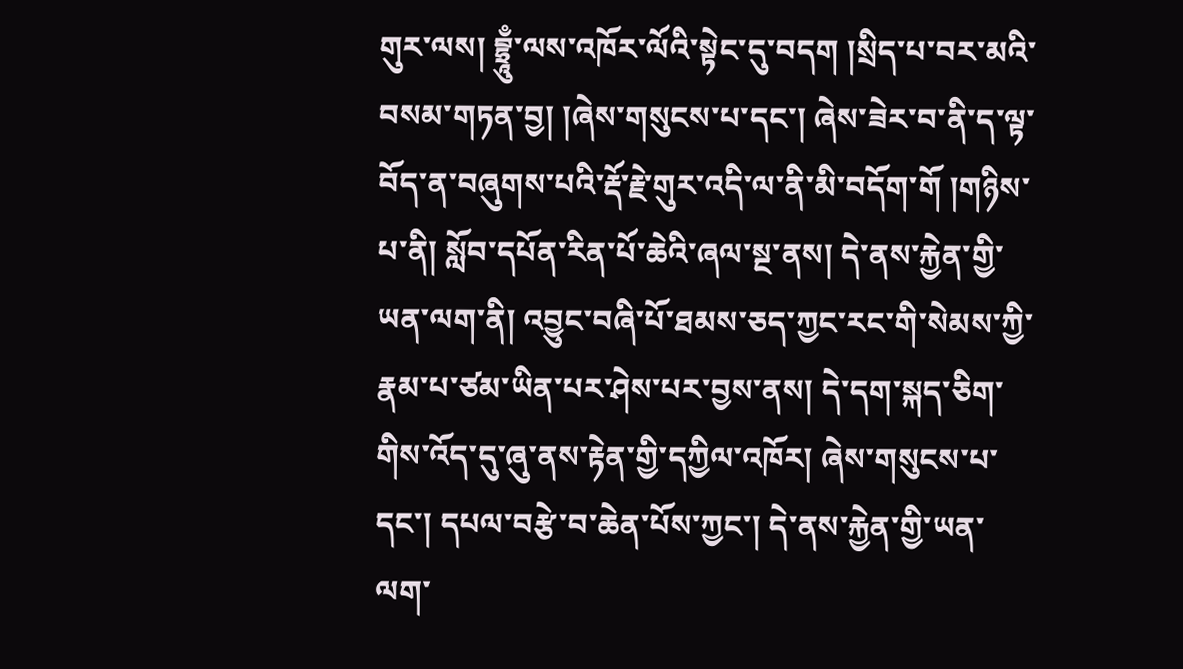གུར་ལས། བྷྲཱུྃ་ལས་འཁོར་ལོའི་སྟེང་དུ་བདག །སྲིད་པ་བར་མའི་བསམ་གཏན་བྱ། །ཞེས་གསུངས་པ་དང་། ཞེས་ཟེར་བ་ནི་ད་ལྟ་བོད་ན་བཞུགས་པའི་རྡོ་རྗེ་གུར་འདི་ལ་ནི་མི་བདོག་གོ །གཉིས་པ་ནི། སློབ་དཔོན་རིན་པོ་ཆེའི་ཞལ་སྔ་ནས། དེ་ནས་རྐྱེན་གྱི་ཡན་ལག་ནི། འབྱུང་བཞི་པོ་ཐམས་ཅད་ཀྱང་རང་གི་སེམས་ཀྱི་རྣམ་པ་ཙམ་ཡིན་པར་ཤེས་པར་བྱས་ནས། དེ་དག་སྐད་ཅིག་གིས་འོད་དུ་ཞུ་ནས་རྟེན་གྱི་དཀྱིལ་འཁོར། ཞེས་གསུངས་པ་དང་། དཔལ་བརྩེ་བ་ཆེན་པོས་ཀྱང་། དེ་ནས་རྐྱེན་གྱི་ཡན་ལག་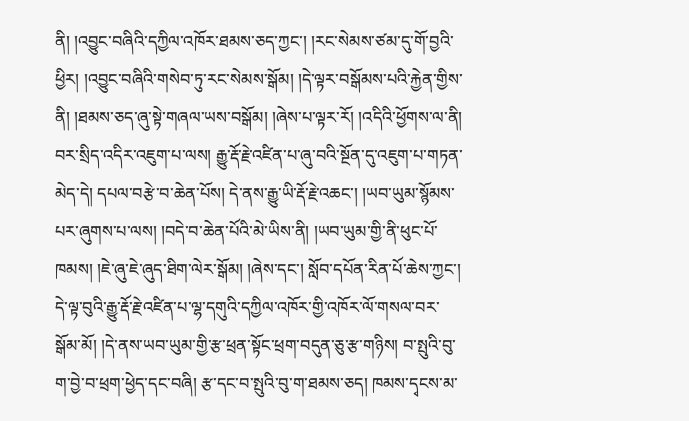ནི། །འབྱུང་བཞིའི་དཀྱིལ་འཁོར་ཐམས་ཅད་ཀྱང་། །རང་སེམས་ཙམ་དུ་གོ་བྱའི་ཕྱིར། །འབྱུང་བཞིའི་གསེབ་ཏུ་རང་སེམས་སྒོམ། །དེ་ལྟར་བསྒོམས་པའི་རྐྱེན་གྱིས་ནི། །ཐམས་ཅད་ཞུ་སྟེ་གཞལ་ཡས་བསྒོམ། །ཞེས་པ་ལྟར་རོ། །འདིའི་ཕྱོགས་ལ་ནི། བར་སྲིད་འདིར་འཇུག་པ་ལས། རྒྱུ་རྡོ་རྗེ་འཛིན་པ་ཞུ་བའི་སྔོན་དུ་འཇུག་པ་གཏན་མེད་དེ། དཔལ་བརྩེ་བ་ཆེན་པོས། དེ་ནས་རྒྱུ་ཡི་རྡོ་རྗེ་འཆང་། །ཡབ་ཡུམ་སྙོམས་པར་ཞུགས་པ་ལས། །བདེ་བ་ཆེན་པོའི་མེ་ཡིས་ནི། །ཡབ་ཡུམ་གྱི་ནི་ཕུང་པོ་ཁམས། །ཇེ་ཞུ་ཇེ་ཞུད་ཐིག་ལེར་སྒོམ། །ཞེས་དང་། སློབ་དཔོན་རིན་པོ་ཆེས་ཀྱང་། དེ་ལྟ་བུའི་རྒྱུ་རྡོ་རྗེ་འཛིན་པ་ལྷ་དགུའི་དཀྱིལ་འཁོར་གྱི་འཁོར་ལོ་གསལ་བར་སྒོམ་མོ། །དེ་ནས་ཡབ་ཡུམ་གྱི་རྩ་ཕྲན་སྟོང་ཕྲག་བདུན་ཅུ་རྩ་གཉིས། བ་སྤུའི་བུ་ག་བྱེ་བ་ཕྲག་ཕྱེད་དང་བཞི། རྩ་དང་བ་སྤུའི་བུ་ག་ཐམས་ཅད། ཁམས་དྭངས་མ་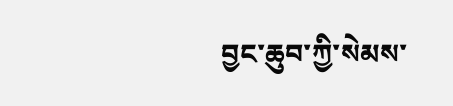བྱང་ཆུབ་ཀྱི་སེམས་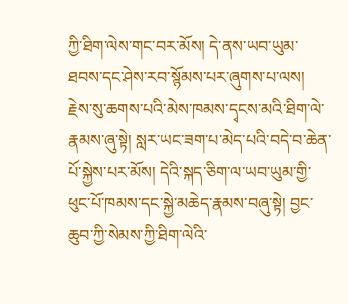ཀྱི་ཐིག་ལེས་གང་བར་མོས། དེ་ནས་ཡབ་ཡུམ་ཐབས་དང་ཤེས་རབ་སྙོམས་པར་ཞུགས་པ་ལས། རྗེས་སུ་ཆགས་པའི་མེས་ཁམས་དྭངས་མའི་ཐིག་ལེ་རྣམས་ཞུ་སྟེ། སླར་ཡང་ཟག་པ་མེད་པའི་བདེ་བ་ཆེན་པོ་སྐྱེས་པར་མོས། དེའི་སྐད་ཅིག་ལ་ཡབ་ཡུམ་གྱི་ཕུང་པོ་ཁམས་དང་སྐྱེ་མཆེད་རྣམས་བཞུ་སྟེ། བྱང་ཆུབ་ཀྱི་སེམས་ཀྱི་ཐིག་ལེའི་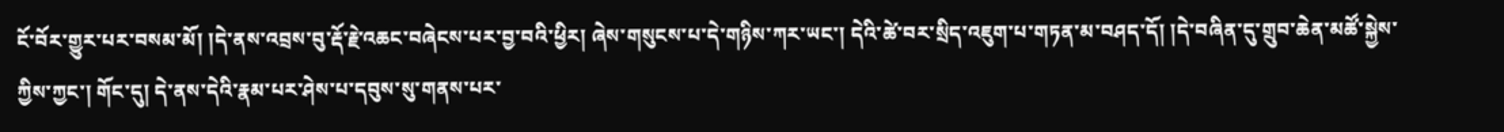ངོ་བོར་གྱུར་པར་བསམ་མོ། །དེ་ནས་འབྲས་བུ་རྡོ་རྗེ་འཆང་བཞེངས་པར་བྱ་བའི་ཕྱིར། ཞེས་གསུངས་པ་དེ་གཉིས་ཀར་ཡང་། དེའི་ཚེ་བར་སྲིད་འཇུག་པ་གཏན་མ་བཤད་དོ། །དེ་བཞིན་དུ་གྲུབ་ཆེན་མཚོ་སྐྱེས་ཀྱིས་ཀྱང་། གོང་དུ། དེ་ནས་དེའི་རྣམ་པར་ཤེས་པ་དབུས་སུ་གནས་པར་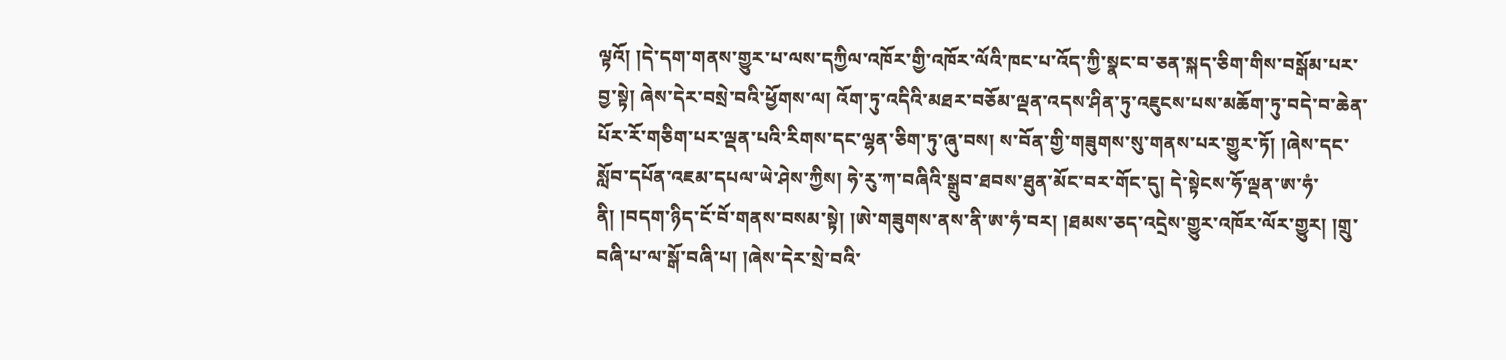ལྟའོ། །དེ་དག་གནས་གྱུར་པ་ལས་དཀྱིལ་འཁོར་གྱི་འཁོར་ལོའི་ཁང་པ་འོད་ཀྱི་སྣང་བ་ཅན་སྐད་ཅིག་གིས་བསྒོམ་པར་བྱ་སྟེ། ཞེས་དེར་བསྲེ་བའི་ཕྱོགས་ལ། འོག་ཏུ་འདིའི་མཐར་བཅོམ་ལྡན་འདས་ཤིན་ཏུ་འཇུངས་པས་མཆོག་ཏུ་བདེ་བ་ཆེན་པོར་རོ་གཅིག་པར་ལྡན་པའི་རིགས་དང་ལྷན་ཅིག་ཏུ་ཞུ་བས། ས་བོན་གྱི་གཟུགས་སུ་གནས་པར་གྱུར་ཏོ། །ཞེས་དང་སློབ་དཔོན་འཇམ་དཔལ་ཡེ་ཤེས་ཀྱིས། ཧེ་རུ་ཀ་བཞིའི་སྒྲུབ་ཐབས་ཐུན་མོང་བར་གོང་དུ། དེ་སྟེངས་ཧོ་ལྡན་ཨ་ཧཾ་ནི། །བདག་ཉིད་ངོ་བོ་གནས་བསམ་སྟེ། །ཨེ་གཟུགས་ནས་ནི་ཨ་ཧཾ་བར། །ཐམས་ཅད་འདྲེས་གྱུར་འཁོར་ལོར་གྱུར། །གྲུ་བཞི་པ་ལ་སྒོ་བཞི་པ། །ཞེས་དེར་སྲེ་བའི་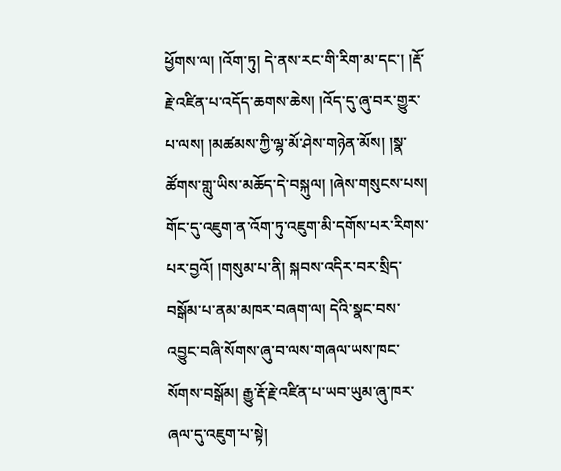ཕྱོགས་ལ། །འོག་ཏུ། དེ་ནས་རང་གི་རིག་མ་དང་། །རྡོ་རྗེ་འཛིན་པ་འདོད་ཆགས་ཆེས། །འོད་དུ་ཞུ་བར་གྱུར་པ་ལས། །མཚམས་ཀྱི་ལྷ་མོ་ཤེས་གཉེན་མོས། །སྣ་ཚོགས་གླུ་ཡིས་མཆོད་དེ་བསྐུལ། །ཞེས་གསུངས་པས། གོང་དུ་འཇུག་ན་འོག་ཏུ་འཇུག་མི་དགོས་པར་རིགས་པར་བྱའོ། །གསུམ་པ་ནི། སྐབས་འདིར་བར་སྲིད་བསྒོམ་པ་ནམ་མཁར་བཞག་ལ། དེའི་སྣང་བས་འབྱུང་བཞི་སོགས་ཞུ་བ་ལས་གཞལ་ཡས་ཁང་སོགས་བསྒོམ། རྒྱུ་རྡོ་རྗེ་འཛིན་པ་ཡབ་ཡུམ་ཞུ་ཁར་ཞལ་དུ་འཇུག་པ་སྟེ།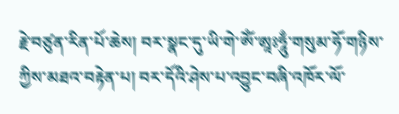རྗེ་བཙུན་རིན་པོ་ཆེས། བར་སྣང་དུ་ཡི་གེ་ཨོཾ་ཨཱཿཧཱུྃ་གསུམ་ཧོ་གཉིས་ཀྱིས་མཐའ་བརྟེན་པ། བར་དོའི་ཤེས་པ་འབྱུང་བཞི་འཁོར་ལོ་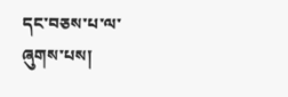དང་བཅས་པ་ལ་ཞུགས་པས།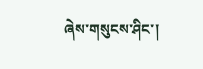ཞེས་གསུངས་ཤིང་།